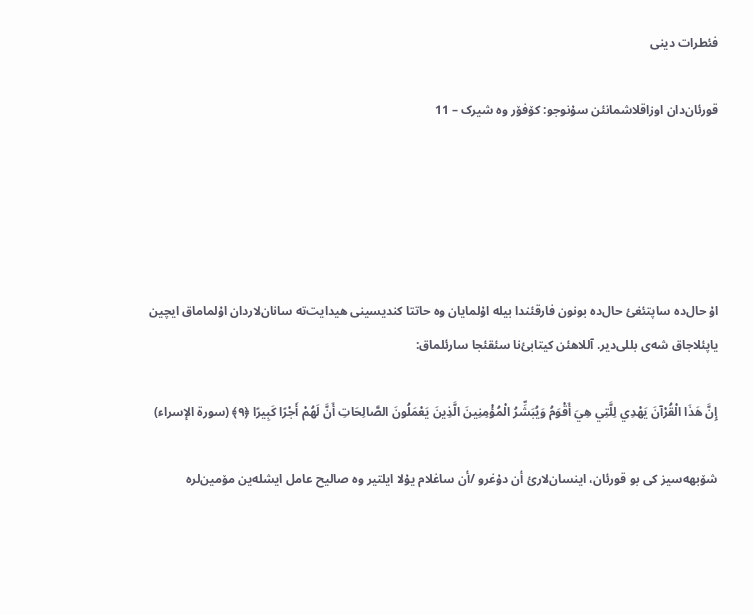فئطرات دینی

قورئان‌دان اوزاقلاشمانئن سۇنوجو: کۆفۆر وە شیرک – 11





اۇ حال‌دە ساپتئغئ حال‌دە بونون فارقئندا بیلە اۇلمایان وە حاتتا کندیسینی هیدایت‌تە سانان‌لاردان اۇلماماق ایچین یاپئلاجاق شەی بللی‌دیر. آللاهئن کیتابئ‌نا سئقئجا سارئلماق:

إِنَّ هَذَا الْقُرْآنَ يَهْدِي لِلَّتِي هِيَ أَقْوَمُ وَيُبَشِّرُ الْمُؤْمِنِينَ الَّذِينَ يَعْمَلُونَ الصَّالِحَاتِ أَنَّ لَهُمْ أَجْرًا كَبِيرًا ﴿۹﴾ (سورة الإسراء)

شۆبهەسیز کی بو قورئان، اینسان‌لارئ أن دۇغرو /أن ساغلام یۇلا ایلتیر وە صالیح عامل ایشلەین مۆمین‌لرە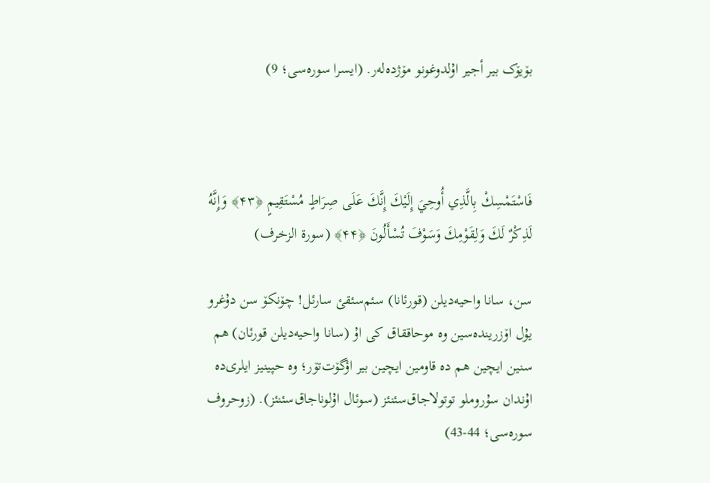بۆیۆک بیر أجیر اۇلدوغونو مۆژدەلەر. (ایسرا سورەسی؛ 9)



فَاسْتَمْسِكْ بِالَّذِي أُوحِيَ إِلَيْكَ إِنَّكَ عَلَى صِرَاطٍ مُسْتَقِيمٍ ﴿۴۳﴾ وَإِنَّهُ لَذِكْرٌ لَكَ وَلِقَوْمِكَ وَسَوْفَ تُسْأَلُونَ ﴿۴۴﴾ (سورة الزخرف)

سن، سانا واحیەدیلن (قورئانا) سئم‌سئقئ سارئل! چۆنکۆ سن دۇغرو یۇل اۆزریندەسین وە موحاققاق کی اۇ (سانا واحیەدیلن قورئان) هم سنین ایچین هم دە قاومین ایچین بیر اؤگۆت‌تۆر؛ وە حپینیز ایلری‌دە اۇندان سۇروملو توتولاجاق‌سئنئز (سوئال اۇلوناجاق‌سئنئز). (زوحروف سورەسی؛ 44-43)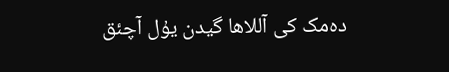دەمک کی آللاها گیدن یۇل آچئق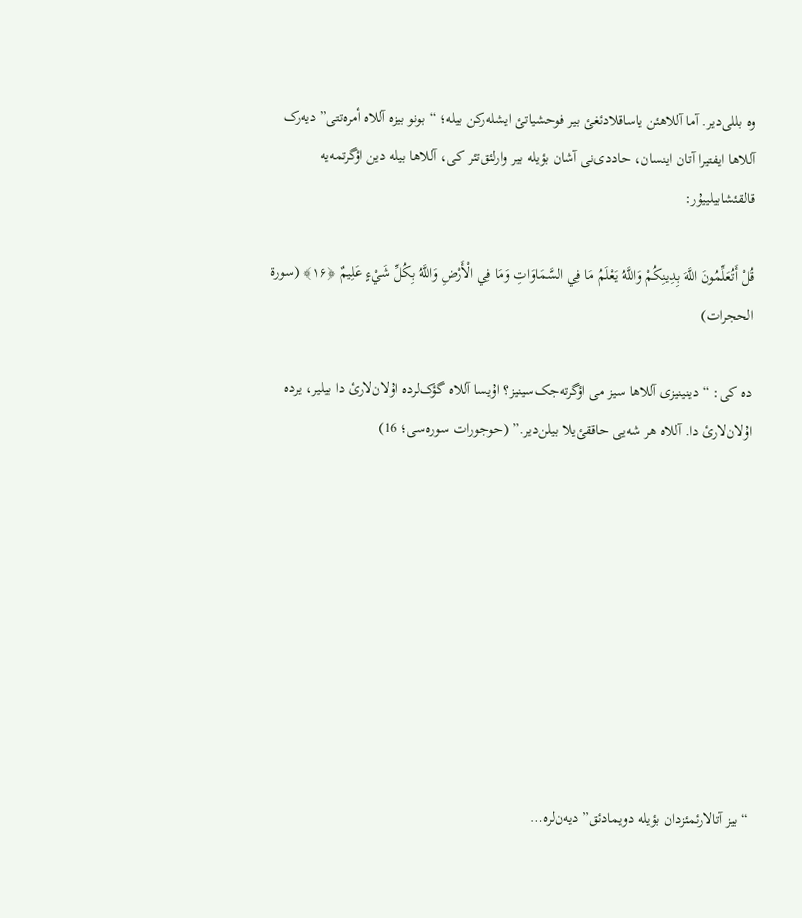وە بللی‌دیر. آما آللاهئن یاساقلادئغئ بیر فوحشیاتئ ایشلەرکن بیلە؛ “بونو بیزە آللاە أمرەتتی” دیەرک آللاها ایفتیرا آتان اینسان، حاددی‌نی آشان بؤیلە بیر وارلئق‌تئر کی، آللاها بیلە دین اؤگرتمەیە قالقئشابیلییۇر:

قُلْ أَتُعَلِّمُونَ اللَّهَ بِدِينِكُمْ وَاللَّهُ يَعْلَمُ مَا فِي السَّمَاوَاتِ وَمَا فِي الْأَرْضِ وَاللَّهُ بِكُلِّ شَيْءٍ عَلِيمٌ ﴿۱۶﴾ (سورة الحجرات)

دە کی: “دینینیزی آللاها سیز می اؤگرتەجک‌سینیز؟ اۇیسا آللاە گؤک‌لردە اۇلان‌لارئ دا بیلیر، یردە اۇلان‌لارئ دا. آللاە هر شەیی حاققئ‌یلا بیلن‌دیر.” (حوجورات سورەسی؛ 16)









“بیز آتالارئمئزدان بؤیلە دویمادئق” دیەن‌لرە…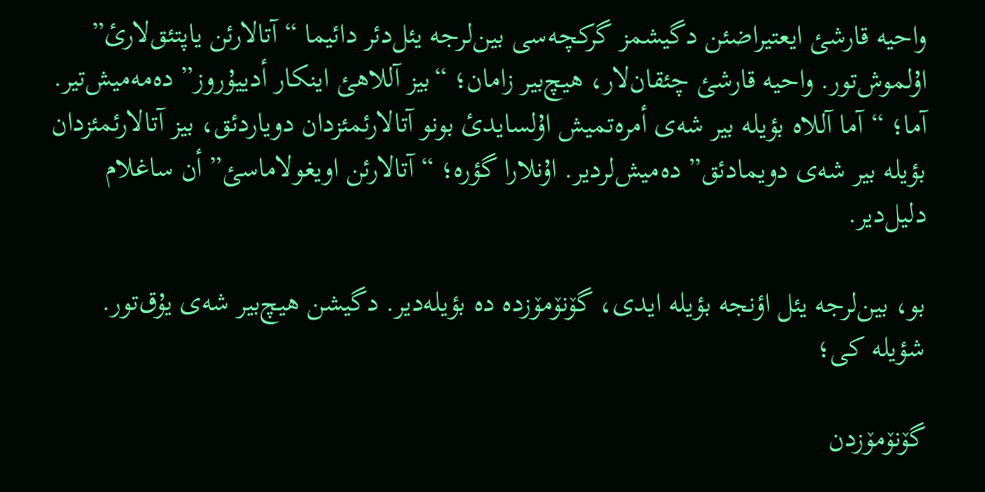واحیە قارشئ ایعتیراضئن دگیشمز گرکچەسی بین‌لرجە یئل‌دئر دائیما “آتالارئن یاپتئق‌لارئ” اۇلموش‌تور. واحیە قارشئ چئقان‌لار، هیچ‌بیر زامان؛ “بیز آللاهئ اینکار أدییۇروز” دەمەمیش‌تیر. آما؛ “آما آللاە بؤیلە بیر شەی أمرەتمیش اۇلسایدئ بونو آتالارئمئزدان دویاردئق، بیز آتالارئمئزدان بؤیلە بیر شەی دویمادئق” دەمیش‌لردیر. اۇنلارا گؤرە؛ “آتالارئن اویغولاماسئ” أن ساغلام دلیل‌دیر.

بو، بین‌لرجە یئل اؤنجە بؤیلە ایدی، گۆنۆمۆزدە دە بؤیلەدیر. دگیشن هیچ‌بیر شەی یۇق‌تور. شؤیلە کی؛

گۆنۆمۆزدن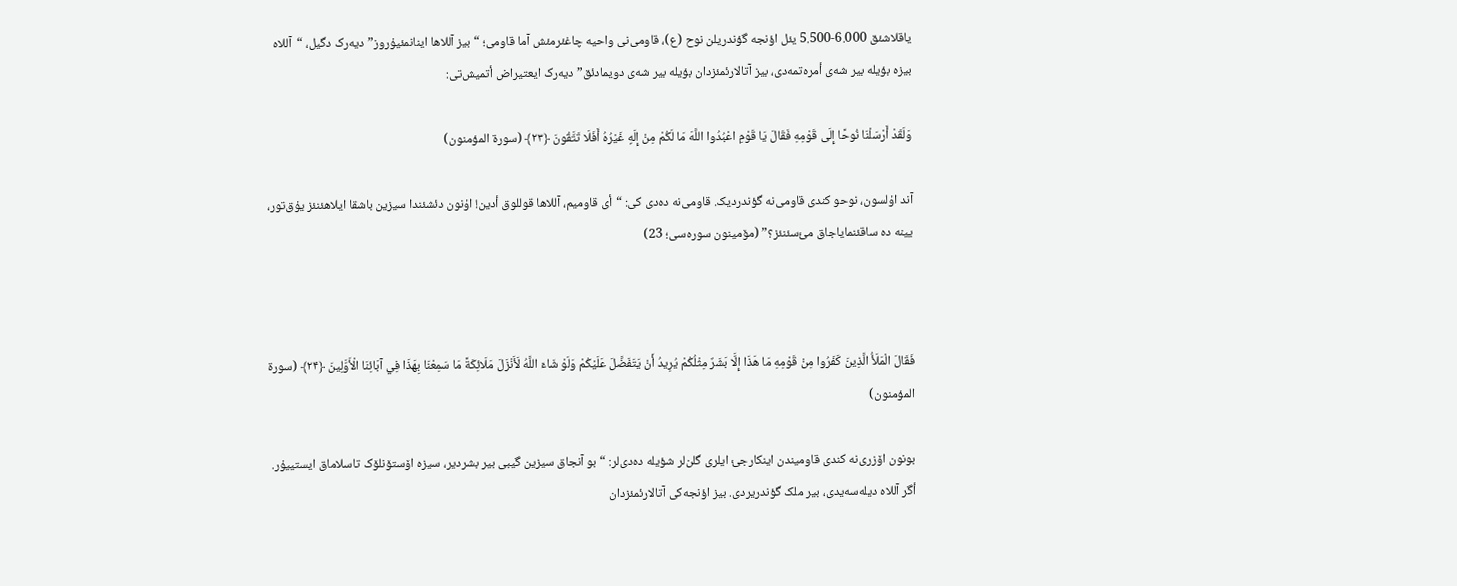یاقلاشئق 6.000-5.500 یئل اؤنجە گؤندریلن نوح (ع)، قاومی‌نی واحیە چاغئرمئش آما قاومی؛ “بیز آللاها اینانمئیۇروز” دیەرک دگیل، “آللاە بیزە بؤیلە بیر شەی أمرەتمەدی، بیز آتالارئمئزدان بؤیلە بیر شەی دویمادئق” دیەرک ایعتیراض أتمیش‌تی:

وَلَقَدْ أَرْسَلْنَا نُوحًا إِلَى قَوْمِهِ فَقَالَ يَا قَوْمِ اعْبُدُوا اللَّهَ مَا لَكُمْ مِنْ إِلَهٍ غَيْرُهُ أَفَلَا تَتَّقُونَ ﴿۲۳﴾ (سورة المؤمنون)

آند اۇلسون، نوحو کندی قاومی‌نە گؤندردیک. قاومی‌نە دەدی کی: “أی قاومیم، آللاها قوللوق أدین! اۇنون دئشئندا سیزین باشقا ایلاهئنئز یۇق‌تور، یینە دە ساقئنمایاجاق مئ‌سئنئز؟” (مۆمینون سورەسی؛ 23)



فَقَالَ الْمَلَأُ الَّذِينَ كَفَرُوا مِنْ قَوْمِهِ مَا هَذَا إِلَّا بَشَرٌ مِثْلُكُمْ يُرِيدُ أَنْ يَتَفَضَّلَ عَلَيْكُمْ وَلَوْ شَاءَ اللَّهُ لَأَنْزَلَ مَلَائِكَةً مَا سَمِعْنَا بِهَذَا فِي آبَائِنَا الْأَوَّلِينَ ﴿۲۴﴾ (سورة المؤمنون)

بونون اۆزری‌نە کندی قاومیندن اینکارجئ ایلری گلن‌لر شؤیلە دەدی‌لر: “بو آنجاق سیزین گیبی بیر بشردیر، سیزە اۆستۆنلۆک تاسلاماق ایستییۇر. أگر آللاە دیلەسەیدی، بیر ملک گؤندریردی. بیز اؤنجەکی آتالارئمئزدان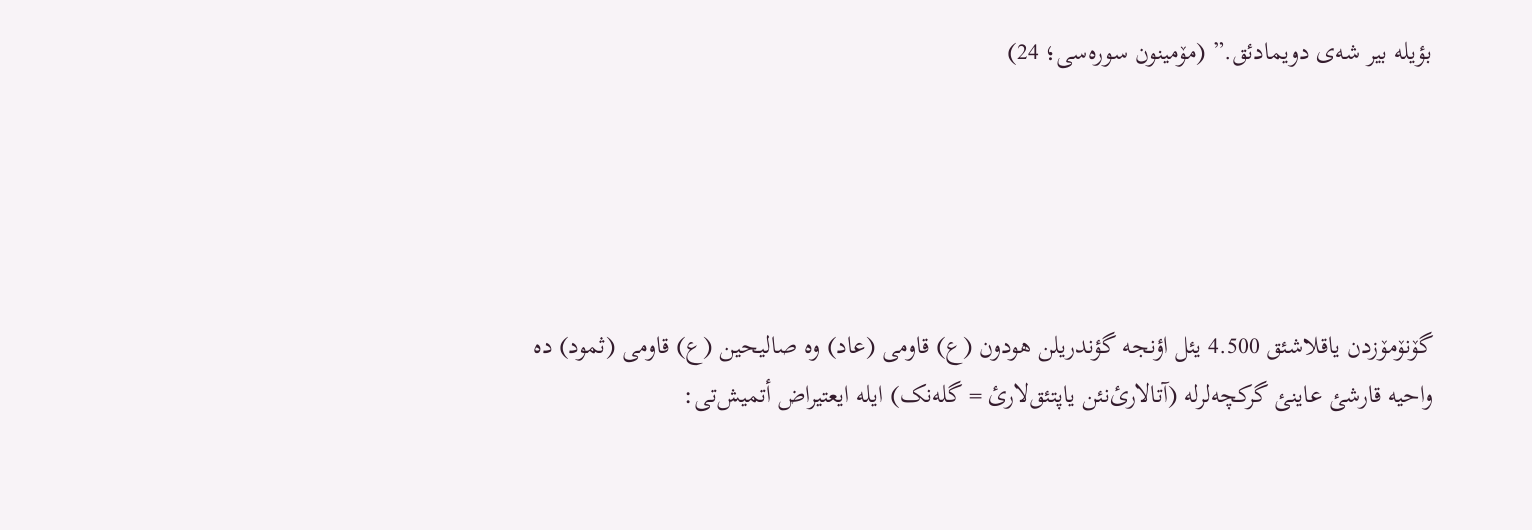بؤیلە بیر شەی دویمادئق.” (مۆمینون سورەسی؛ 24)





گۆنۆمۆزدن یاقلاشئق 4.500 یئل اؤنجە گؤندریلن هودون (ع) قاومی (عاد) وە صالیحین (ع) قاومی (ثمود) دە واحیە قارشئ عاینئ گرکچەلرلە (آتالارئ‌نئن یاپتئق‌لارئ = گلەنک) ایلە ایعتیراض أتمیش‌تی: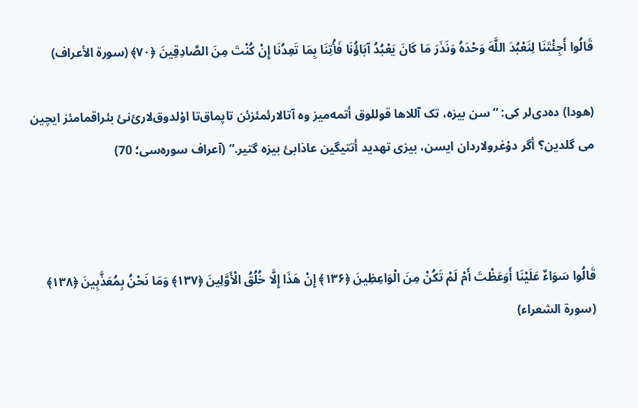قَالُوا أَجِئْتَنَا لِنَعْبُدَ اللَّهَ وَحْدَهُ وَنَذَرَ مَا كَانَ يَعْبُدُ آبَاؤُنَا فَأْتِنَا بِمَا تَعِدُنَا إِنْ كُنْتَ مِنَ الصَّادِقِينَ ﴿۷۰﴾ (سورة الأعراف)

(هودا) دەدی‌لر کی: “سن بیزە، تک آللاها قوللوق أتمەمیز وە آتالارئمئزئن تاپماق‌تا اۇلدوق‌لارئ‌نئ بئراقمامئز ایچین می گلدین؟ أگر دۇغرولاردان ایسن، بیزی تهدید أتتیگین عاذابئ بیزە گتیر.” (آعراف سورەسی؛ 70)



قَالُوا سَوَاءٌ عَلَيْنَا أَوَعَظْتَ أَمْ لَمْ تَكُنْ مِنَ الْوَاعِظِينَ ﴿۱۳۶﴾ إِنْ هَذَا إِلَّا خُلُقُ الْأَوَّلِينَ ﴿۱۳۷﴾ وَمَا نَحْنُ بِمُعَذَّبِينَ ﴿۱۳۸﴾ (سورة الشعراء)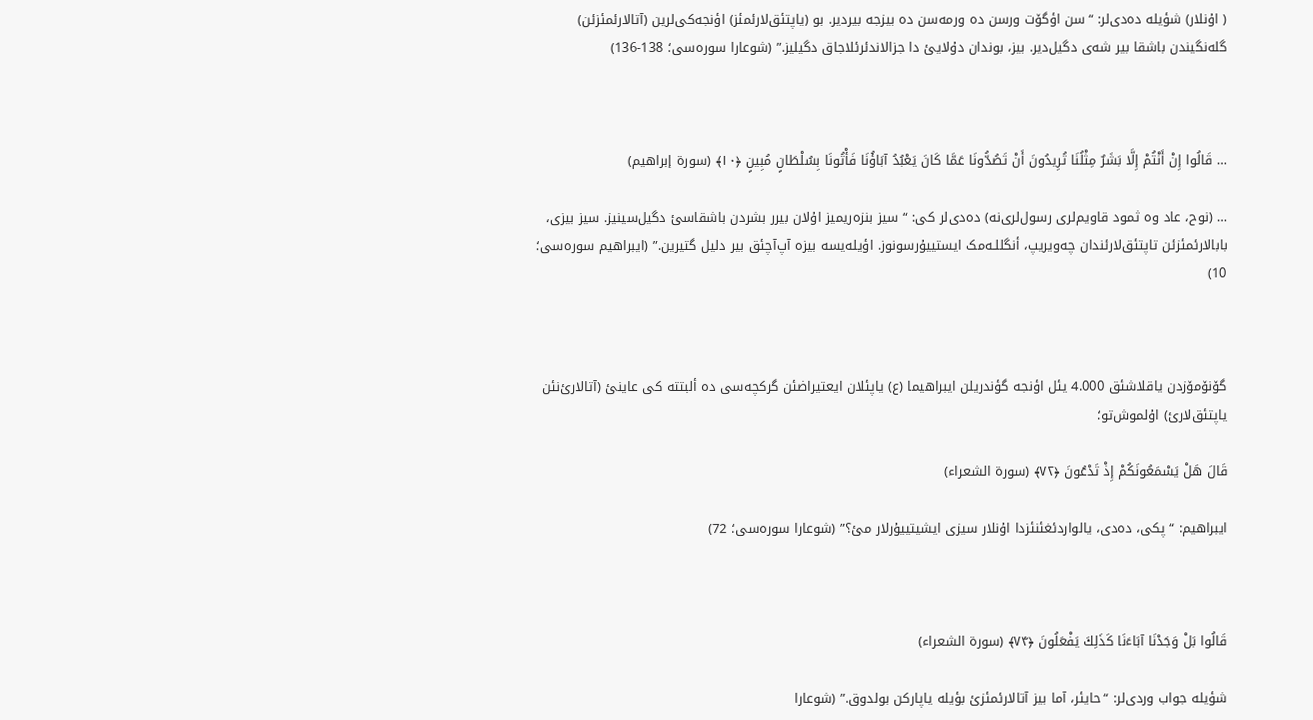( اۇنلار) شؤیلە دەدی‌لر: “سن اؤگۆت ورسن دە ورمەسن دە بیزجە بیردیر. بو (یاپتئق‌لارئمئز) اؤنجەکی‌لرین (آتالارئمئزئن) گلەنگیندن باشقا بیر شەی دگیل‌دیر. بیز، بوندان دۇلایئ دا جزالاندئرئلاجاق دگیلیز.” (شوعارا سورەسی؛ 138-136)



… قَالُوا إِنْ أَنْتُمْ إِلَّا بَشَرٌ مِثْلُنَا تُرِيدُونَ أَنْ تَصُدُّونَا عَمَّا كَانَ يَعْبُدُ آبَاؤُنَا فَأْتُونَا بِسُلْطَانٍ مُبِينٍ ﴿۱۰﴾ (سورة إبراهیم)

… (نوح، عاد وە ثمود قاویم‌لری رسول‌لری‌نە) دەدی‌لر کی: “سیز بنزەریمیز اۇلان بیرر بشردن باشقاسئ دگیل‌سینیز. سیز بیزی، بابالارئمئزئن تاپتئق‌لارئندان چەویریپ، أنگللـەمک ایستییۇرسونوز. اؤیلەیسە بیزە آپ‌آچئق بیر دلیل گتیرین.” (ایبراهیم سورەسی؛ 10)



گۆنۆمۆزدن یاقلاشئق 4.000 یئل اؤنجە گؤندریلن ایبراهیما (ع) یاپئلان ایعتیراضئن گرکچەسی دە ألبتتە کی عاینئ (آتالارئ‌نئن یاپتئق‌لارئ) اۇلموش‌تو؛

قَالَ هَلْ يَسْمَعُونَكُمْ إِذْ تَدْعُونَ ﴿۷۲﴾ (سورة الشعراء)

ایبراهیم: “پکی، دەدی، یالواردئغئنئزدا اۇنلار سیزی ایشیتییۇرلار مئ؟” (شوعارا سورەسی؛ 72)



قَالُوا بَلْ وَجَدْنَا آبَاءَنَا كَذَلِكَ يَفْعَلُونَ ﴿۷۴﴾ (سورة الشعراء)

شؤیلە جواب وردی‌لر: “حایئر، آما بیز آتالارئمئزئ بؤیلە یاپارکن بولدوق.” (شوعارا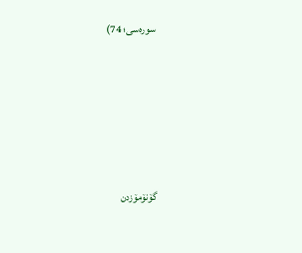سورەسی؛ 74)





گۆنۆمۆزدن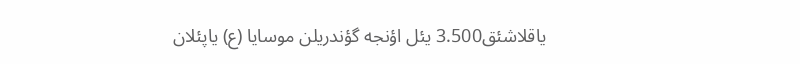یاقلاشئق3.500 یئل اؤنجە گؤندریلن موسایا (ع) یاپئلان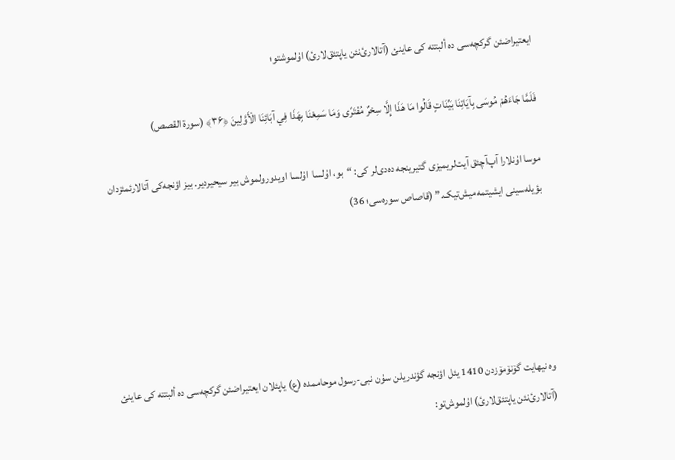ایعتیراضئن گرکچەسی دە ألبتتە کی عاینئ (آتالارئ‌نئن یاپتئق‌لارئ) اۇلموشتو؛

فَلَمَّا جَاءَهُمْ مُوسَى بِآيَاتِنَا بَيِّنَاتٍ قَالُوا مَا هَذَا إِلَّا سِحْرٌ مُفْتَرًى وَمَا سَمِعْنَا بِهَذَا فِي آبَائِنَا الْأَوَّلِينَ ﴿۳۶﴾ (سورة القصص)

موسا اۇنلارا آپ‌آچئق آیت‌لریمیزی گتیرینجە دەدی‌لر کی: “بو، اۇلسا  اۇلسا اویدورولموش بیر سیحیردیر. بیز اؤنجەکی آتالارئمئزدان بؤیلەسینی ایشیتمەمیش‌تیک.” (قاصاص سورەسی؛ 36)





وە نیهایت گۆنۆمۆزدن 1410 یئل اؤنجە گؤندریلن سۇن نبی-رسول موحاممدە (ع) یاپئلان ایعتیراضئن گرکچەسی دە ألبتتە کی عاینئ (آتالارئ‌نئن یاپتئق‌لارئ) اۇلموش‌تو: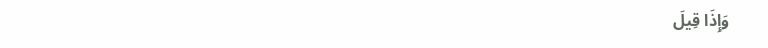وَإِذَا قِيلَ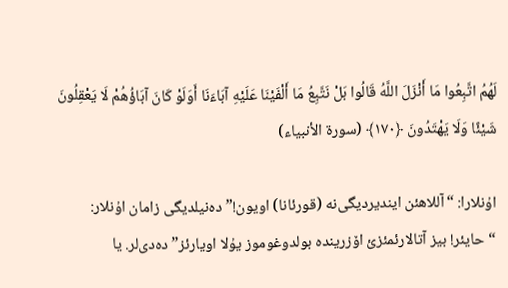لَهُمُ اتَّبِعُوا مَا أَنْزَلَ اللَّهُ قَالُوا بَلْ نَتَّبِعُ مَا أَلْفَيْنَا عَلَيْهِ آبَاءَنَا أَوَلَوْ كَانَ آبَاؤُهُمْ لَا يَعْقِلُونَ شَيْئًا وَلَا يَهْتَدُونَ ﴿۱۷۰﴾ (سورة الأنبیاء)

اۇنلارا: “آللاهئن ایندیردیگی‌نە (قورئانا) اویون!” دەنیلدیگی زامان اۇنلار: “حایئر! بیز آتالارئمئزئ اۆزریندە بولدوغوموز یۇلا اویارئز” دەدی‌لر. یا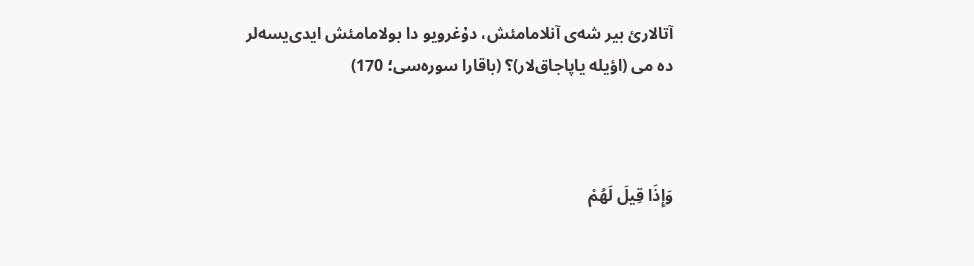آتالارئ بیر شەی آنلامامئش، دۇغرویو دا بولامامئش‌ ایدی‌یسەلر دە می (اؤیلە یاپاجاق‌لار)؟ (باقارا سورەسی؛ 170)



وَإِذَا قِيلَ لَهُمْ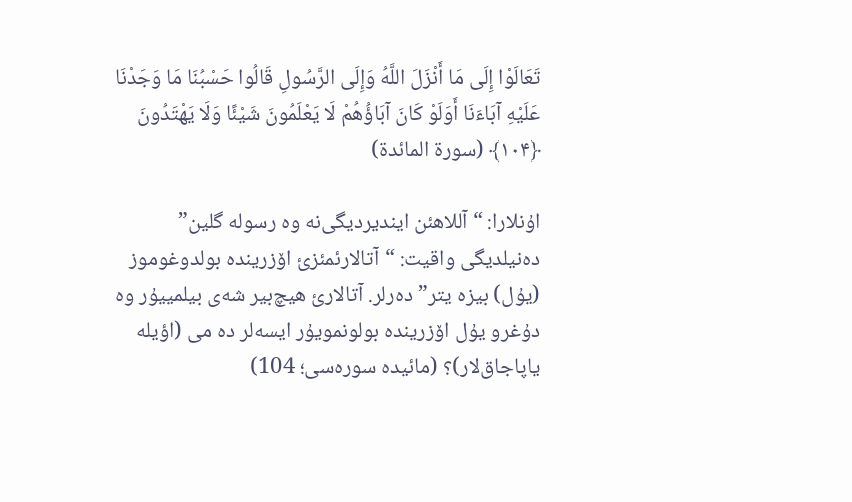تَعَالَوْا إِلَى مَا أَنْزَلَ اللَّهُ وَإِلَى الرَّسُولِ قَالُوا حَسْبُنَا مَا وَجَدْنَا عَلَيْهِ آبَاءَنَا أَوَلَوْ كَانَ آبَاؤُهُمْ لَا يَعْلَمُونَ شَيْئًا وَلَا يَهْتَدُونَ ﴿۱۰۴﴾ (سورة المائدة)

اۇنلارا: “آللاهئن ایندیردیگی‌نە وە رسولە گلین” دەنیلدیگی واقیت: “آتالارئمئزئ اۆزریندە بولدوغوموز (یۇل) بیزە یتر” دەرلر. آتالارئ هیچ‌بیر شەی بیلمییۇر وە دۇغرو یۇل اۆزریندە بولونمویۇر ایسەلر دە می (اؤیلە یاپاجاق‌لار)؟ (مائیدە سورەسی؛ 104)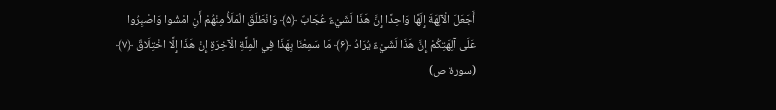أَجَعَلَ الْآلِهَةَ إِلَهًا وَاحِدًا إِنَّ هَذَا لَشَيْءٌ عُجَابٌ ﴿۵﴾ وَانْطَلَقَ الْمَلَأُ مِنْهُمْ أَنِ امْشُوا وَاصْبِرُوا عَلَى آلِهَتِكُمْ إِنَّ هَذَا لَشَيْءٌ يُرَادُ ﴿۶﴾ مَا سَمِعْنَا بِهَذَا فِي الْمِلَّةِ الْآخِرَةِ إِنْ هَذَا إِلَّا اخْتِلَاقٌ ﴿۷﴾ (سورة ص)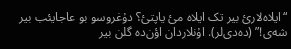“ایلاەلارئ بیر تک ایلاە مئ یاپتئ؟ دۇغروسو بو عاجایئب بیر شەی!” (دەدی‌لر). اۇنلاردان اؤن‌دە گلن بیر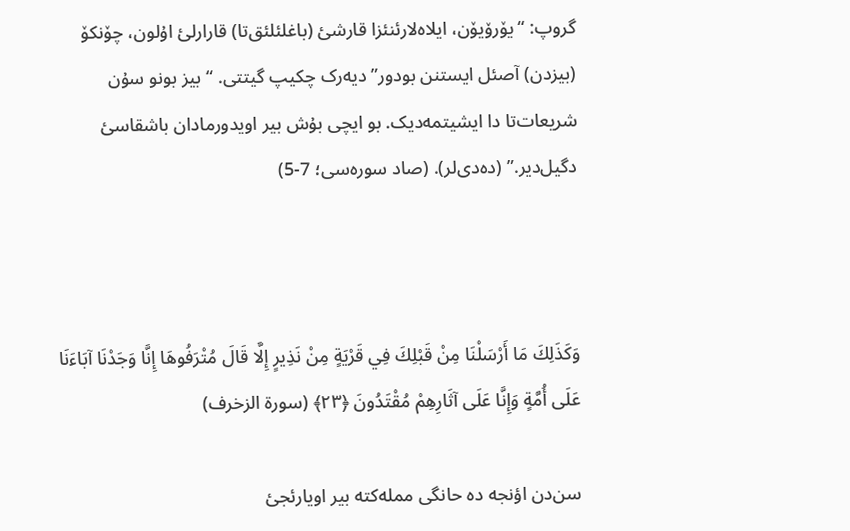گروپ: “یۆرۆیۆن، ایلاەلارئنئزا قارشئ (باغلئلئق‌تا) قارارلئ اۇلون، چۆنکۆ (بیزدن) آصئل ایستنن بودور” دیەرک چکیپ گیتتی. “بیز بونو سۇن شریعات‌تا دا ایشیتمەدیک. بو ایچی بۇش بیر اویدورمادان باشقاسئ دگیل‌دیر.” (دەدی‌لر). (صاد سورەسی؛ 7-5)



وَكَذَلِكَ مَا أَرْسَلْنَا مِنْ قَبْلِكَ فِي قَرْيَةٍ مِنْ نَذِيرٍ إِلَّا قَالَ مُتْرَفُوهَا إِنَّا وَجَدْنَا آبَاءَنَا عَلَى أُمَّةٍ وَإِنَّا عَلَى آثَارِهِمْ مُقْتَدُونَ ﴿۲۳﴾ (سورة الزخرف)

سن‌دن اؤنجە دە حانگی مملەکتە بیر اویارئجئ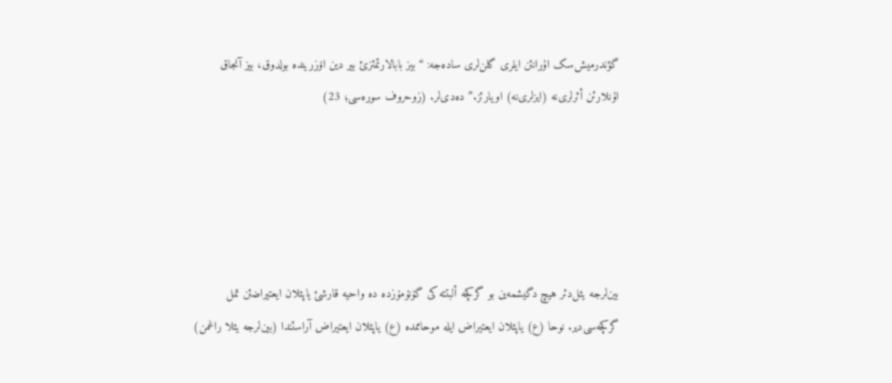گؤندرمیش‌سک اۇرانئن ایلری گلن‌لری سادەجە: “بیز بابالارئمئزئ بیر دین اۆزریندە بولدوق، بیز آنجاق اۇنلارئن أثرلری‌نە (ایزلری‌نە) اویارئز.” دەدی‌لر. (زوحروف سورەسی؛ 23)





بین‌لرجە یئل‌دئر هیچ دگیشمەین بو گرکچە ألبتتە کی گۆنۆمۆزدە دە واحیە قارشئ یاپئلان ایعتیراضئن تمل گرکچەسی‌دیر. نوحا (ع) یاپئلان ایعتیراض ایلە موحاممدە (ع) یاپئلان ایعتیراض آراسئندا (بین‌لرجە یئلا راغمن)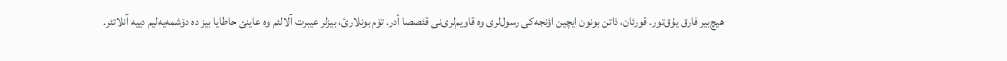هیچ‌بیر فارق یۇق‌تور. قورئان، ذاتن بونون ایچین اؤنجەکی رسول‌لری وە قاویم‌لری‌نی قئصصا أدر. تۆم بونلارئ، بیزلر عیبرت آلالئم وە عاینئ حاطایا بیز دە دۆشمەیەلیم دییە آنلاتئر.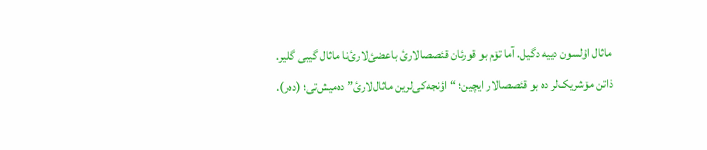ماثال اۇلسون دییە دگیل. آما تۆم بو قورئان قئصصالارئ باعضئ‌لارئ‌نا ماثال گیبی گلیر. ذاتن مۆشریک‌لر دە بو قئصصالار ایچین؛ “اؤنجەکی‌لرین ماثال‌لارئ” دەمیش‌تی؛ (دەر).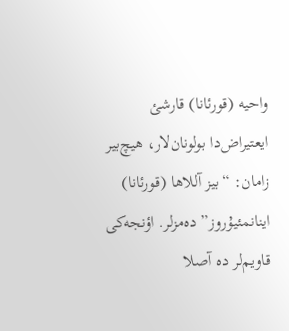واحیە (قورئانا) قارشئ ایعتیراض‌دا بولونان‌لار، هیچ‌بیر زامان: “بیز آللاها (قورئانا) اینانمئیۇروز” دەمزلر. اؤنجەکی قاویم‌لر دە آصلا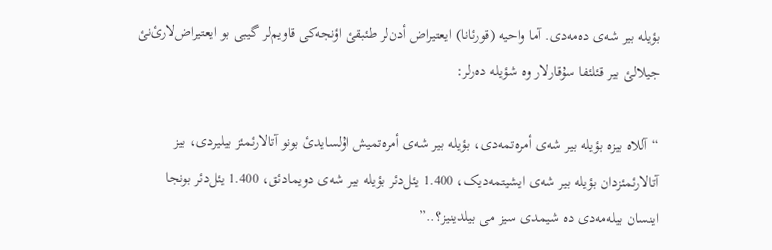بؤیلە بیر شەی دەمەدی. آما واحیە (قورئانا) ایعتیراض أدن‌لر طئبقئ اؤنجەکی قاویم‌لر گیبی بو ایعتیراض‌لارئ‌نئ جیلالئ بیر قئلئفا سۇقارلار وە شؤیلە دەرلر:

“آللاە بیزە بؤیلە بیر شەی أمرەتمەدی، بؤیلە بیر شەی أمرەتمیش اۇلسایدئ بونو آتالارئمئز بیلیردی، بیز آتالارئمئزدان بؤیلە بیر شەی ایشیتمەدیک، 1.400 یئل‌دئر بؤیلە بیر شەی دویمادئق، 1.400 یئل‌دئر بونجا اینسان بیلەمەدی دە شیمدی سیز می بیلدینیز؟..”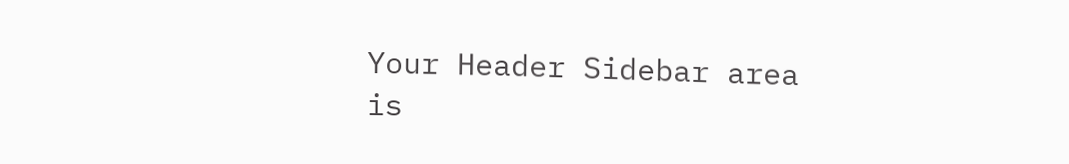Your Header Sidebar area is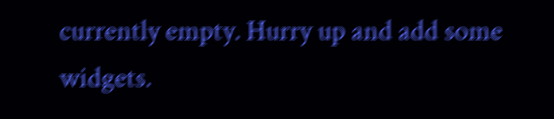currently empty. Hurry up and add some widgets.